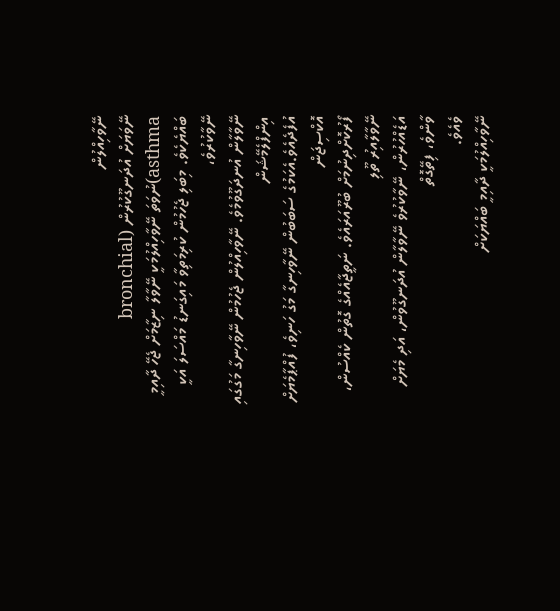ނޭވާހިއްލުން
ނޭވަޔަށް އުދަނގޫކުރުން (bronchial
asthma)ނުވަތަ ނޭވާހިއްލުމަކީ ނޭވާލާ ނިޒާމަށް ޖެހޭ ދާއިމީ
ބައްޔެކެވެ. މިބަލި ޖެހުމުން ކުރިމަތިވާ މައިގަނޑު މައްސަލަ އަކީ ނޭވާކުރުވެ،
ނޭވާލާން އުނދަގޫވުމެވެ. ނޭވާހިއްލުން ޖެހުމުން ނޭވާހިނގާ މަގުގައި އިންފްލެމޭޝަން
އުފެދެއެވެ.އެކަމުގެ ސަބަބުން ނޭވާހިނގާ މަގު ހަނިވެ، ފުއްޕާމެޔަށް އޮކްސިޖަން
ފޯރުކޮށްދިނުމަށް ބުރޫއަރައެވެ. ނަތީޖާއެއްގެ ގޮތުން ކެއްސުން، ނޭވާލާއިރު ތޫލި
އަޑެއްހުރުން، ނޭވާކުރުވެ ނޭވާލާން އުދަނގޫވުން، އަދި މެޔަށް ވާންވެ، ފިތޭގޮތް
ވެއެވެ.
ނޭވާހިއްލުމަކީ ދާއިމީ ބައްޔަކަށް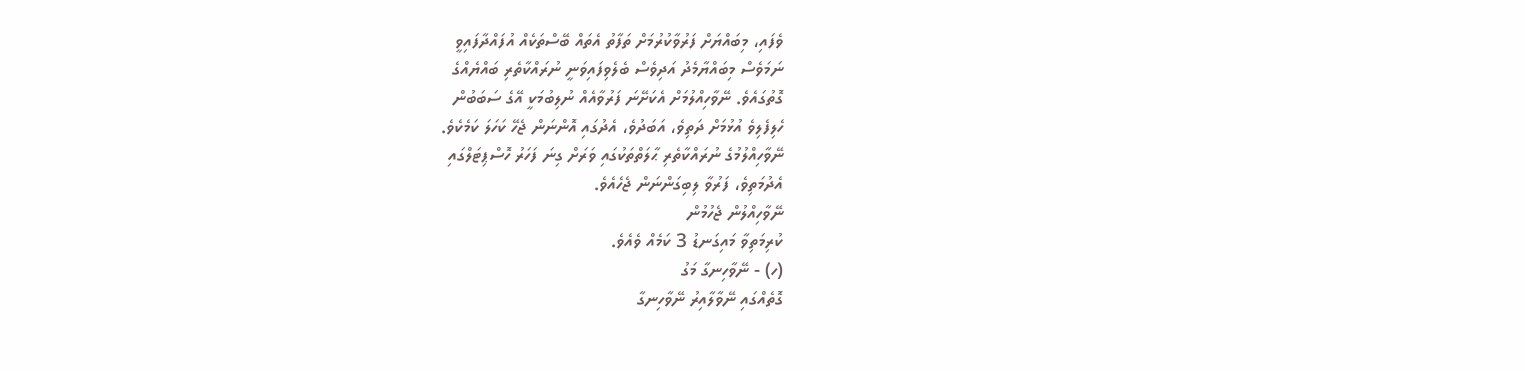ވެފައި، މިބައްޔަށް ފަރުވާކުރުމަށް ތަފާތު އެތައް ބޭސްތަކެއް އުފައްދާފައިވީ
ނަމަވެސް މިބައްޔާމެދު އަދިވެސް ބެލެވިފައިވަނީ ނުރައްކާތެރި ބައްޔެއްގެ
ގޮތުގައެވެ. ނޭވާހިއްލުމަށް އެކަށޭނަ ފަރުވާއެއް ނުލިބުމަކީ އޭގެ ސަބަބުން
ހެލިފެލިވެ އުޅުމަށް ދަތިވެ، އަބަދުވެ، އެދުގައި އޮންނަން ޖެހޭ ކަހަލަ ކަމެކެވެ.
ނޭވާހިއްލުމުގެ ނުރައްކާތެރި ޙާލަތްތަކުގައި ވަރަށް ގިނަ ފަހަރު ހޮސްޕިޓަލްގައި
އެދުމަތިވެ، ފަރުވާ ލިބިގަންނަން ޖެހެއެވެ.
ނޭވާހިއްލުން ޖެހުމުން
ކުރިމަތިވާ މައިގަނޑު 3 ކަމެއް ވެއެވެ.
(ހ) - ނޭވާހިނގާ މަގު
ގޮތެއްގައި ނޭވާލާއިރު ނޭވާހިނގާ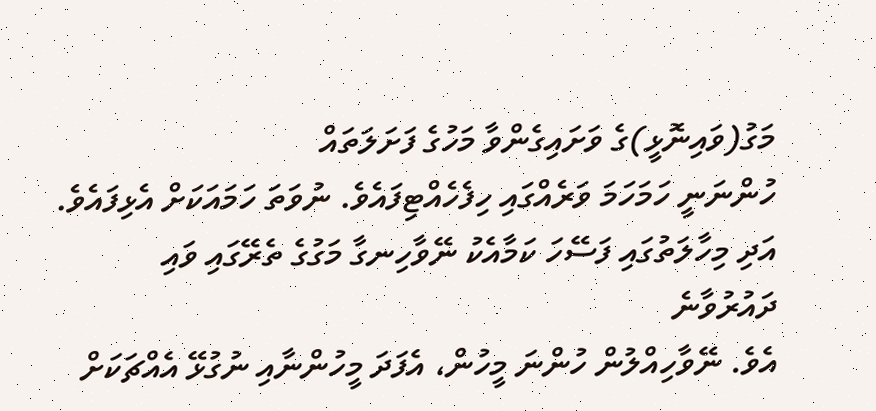މަގު(ވައިނޮޅީ)ގެ ވަށައިގެންވާ މަހުގެ ފަށަލަތައް
ހުންނަނީ ހަމަހަމަ ވަރެއްގައި ހިފެހެއްޓިފައެވެ. ނުވަތަ ހަމައަކަށް އެޅިފައެވެ.
އަދި މިހާލަތުގައި ފަސޭހަ ކަމާއެކު ނޭވާހިނގާ މަގުގެ ތެރޭގައި ވައި ދައުރުވާނެ
އެވެ. ނޭވާހިއްލުން ހުންނަ މީހުން، އެފަދަ މީހުންނާއި ނުގުޅޭ އެއްޗަކަށް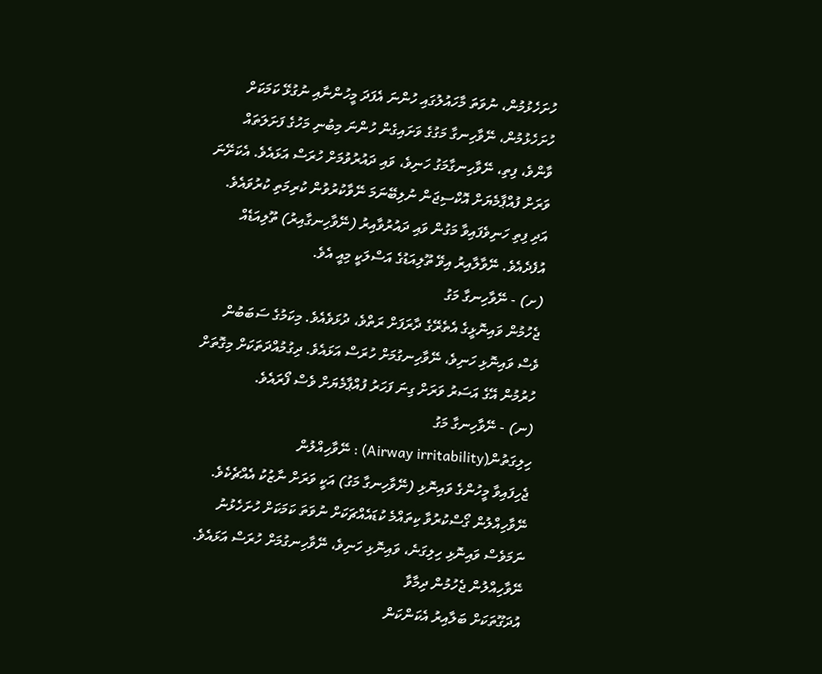ހުށަހެޅުމުން، ނުވަތަ މާހައުލުގައި ހުންނަ އެފަދަ މީހުންނާއި ނުގުޅޭ ކަމަކަށް
ހުށަހެޅުމުން، ނޭވާހިނގާ މަގުގެ ވަށައިގެން ހުންނަ މިބުނި މަހުގެ ފަށަލަތައް
ވާންވެ، ފިތި، ނޭވާހިނގާމަގު ހަނިވެ، ވައި ދައުރުވުމަށް ހުރަސް އަޅައެވެ. އެކަށޭނަ
ވަރަށް ފުއްޕާމެޔަށް އޮކްސިޖަން ނުލިބޭނަމަ ނޭވާކުރުވުން ކުރިމަތި ކުރުވައެވެ.
އަދި ފިތި ހަނިވެފައިވާ މަގުން ވައި ދައުރުވާއިރު (ނޭވާހިނގާއިރު) ތޫލިއަޑެއް
އުފެދެއެވެ. ނޭވާލާއިރު އިވޭ ތޫލިއަޑުގެ އަސްލަކީ މިއީ އެވެ.
(ށ) - ނޭވާހިނގާ މަގު
ޖެހުމުން ވައިނޮޅީގެ އެތެރޭގެ ދާރަފަށް ރަތްވެ، ދުޅަވެއެވެ. މިކަމުގެ ސަބަބުން
ވެސް ވައިނޮޅި ހަނިވެ، ނޭވާހިނގުމަށް ހުރަސް އަޅައެވެ. ދިގުމުއްދަތަކަށް މިގޮތަށް
ހުރުމުން އޭގެ އަސަރު ވަރަށް ގިނަ ފަހަރު ފުއްޕާމެޔަށް ވެސް ފޯރައެވެ.
(ނ) - ނޭވާހިނގާ މަގު
ހިލިގަތުން(Airway irritability) : ނޭވާހިއްލުން
ޖެހިފައިވާ މީހުންގެ ވައިނޮޅި (ނޭވާހިނގާ މަގު) އަކީ ވަރަށް ނާޒުކު އެއްޗެކެވެ.
ނޭވާހިއްލުން ގޯސްކުރުވާ ކިތައްމެ ކުޑައެއްޗަކަށް ނުވަތަ ކަމަކަށް ހުށަހެޅުނު
ނަމަވެސް ވައިނޮޅި ހިލިގަނެ، ވައިނޮޅި ހަނިވެ، ނޭވާހިނގުމަށް ހުރަސް އަޅައެވެ.
ނޭވާހިއްލުން ޖެހުމުން ދިމާވާ
އުދަގޫތަކަށް ބަލާއިރު އެކަންކަން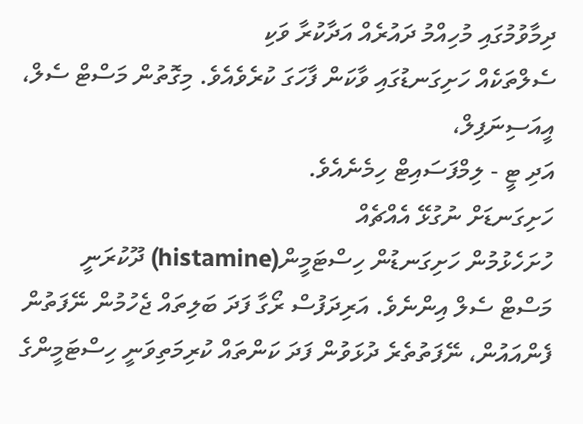ދިމާވުމުގައި މުހިއްމު ދައުރެއް އަދާކުރާ ވަކި
ސެލްތަކެއް ހަށިގަނޑުގައި ވާކަން ފާހަގަ ކުރެވެއެވެ. މިގޮތުން މަސްޓް ސެލް، އީއަސިނަފިލް،
އަދި ޓީ - ލިމްފަސައިޓް ހިމެނެއެވެ.
ހަށިގަނޑަށް ނުގުޅޭ އެއްޗެއް
ހުށަހެޅުމުން ހަށިގަނޑުން ހިސްޓަމީން(histamine) ދޫކުރަނީ
މަސްޓް ސެލް އިންނެވެ. އަރިދަފުސް ރޯގާ ފަދަ ބަލިތައް ޖެހުމުން ނޭފަތުން
ފެންއައުން، ނޭފަތުތެރެ ދުޅަވުން ފަދަ ކަންތައް ކުރިމަތިވަނީ ހިސްޓަމީންގެ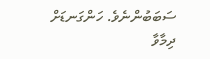ސަބަބުންނެވެ. ހަންގަނޑަށް ދިމާވާ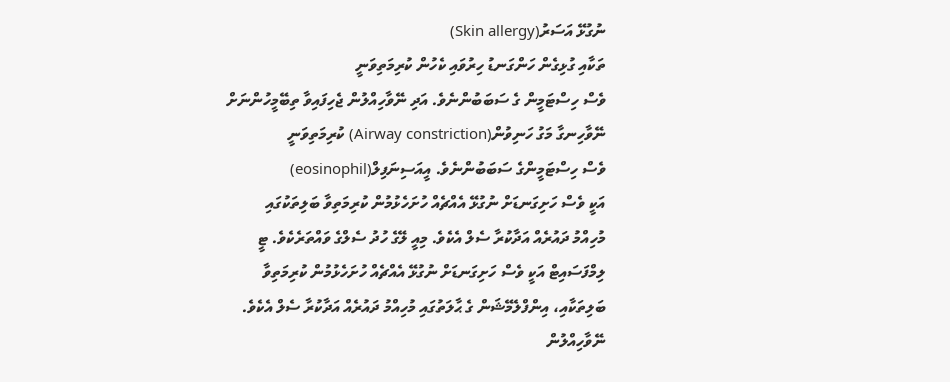ނުގުޅޭ އަސަރު(Skin allergy)
ތަކާއި ގުޅިގެން ހަންގަނޑު ހިރުވައި ކެހުން ކުރިމަތިވަނީ
ވެސް ހިސްޓަމީން ގެ ސަބަބުންނެވެ. އަދި ނޭވާހިއްލުން ޖެހިފައިވާ ތިބޭމީހުންނަށް
ނޭވާހިނގާ މަގު ހަނިވުން(Airway constriction) ކުރިމަތިވަނީ
ވެސް ހިސްޓަމީންގެ ސަބަބުންނެވެ. އީއަސިނަފިލް(eosinophil)
އަކީ ވެސް ހަށިގަނޑަށް ނުގުޅޭ އެއްޗެއް ހުށަހެޅުމުން ކުރިމަތިވާ ބަލިތަކުގައި
މުހިއްމު ދައުރެއް އަދާކުރާ ސެލް އެކެވެ. މިއީ ލޭގެ ހުދު ސެލްގެ ވައްތަރެކެވެ. ޓީ
ލިމްފަސައިޓް އަކީ ވެސް ހަށިގަނޑަށް ނުގުޅޭ އެއްޗެއް ހުށަހެޅުމުން ކުރިމަތިވާ
ބަލިތަކާއި، އިންފްލެމޭޝަން ގެ ޙާލަތުގައި މުހިއްމު ދައުރެއް އަދާކުރާ ސެލް އެކެވެ.
ނޭވާހިއްލުން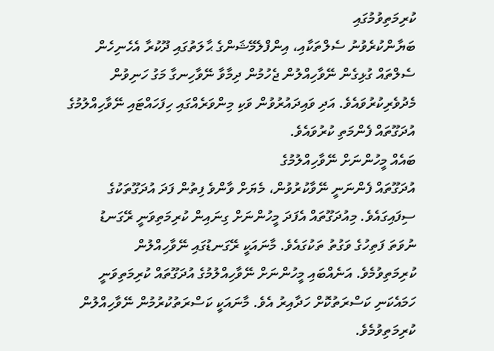ކުރިމަތިވުމުގައި
ބަޔާންކުރެވުނު ސެލްތަކާއި، އިންފްލެމޭޝަންގެ ޙާލަތުގައި ދޫކުރާ އެހެނިހެން
ސެލްތައް ގުޅިގެން ނޭވާހިއްލުން ޖެހުމުން ދިމާވާ ނޭވާހިނގާ މަގު ހަނިވުން
މެދުވެރިކުރުވައެވެ. އަދި ވައިދައުރުވުން ވަކި މިންވަރެއްގައި ހިފަހައްޓައި ނޭވާހިއްލުމުގެ
އުދަގޫތައް ފެންމަތި ކުރުވައެވެ.
ބައެއް މީހުންނަށް ނޭވާހިއްލުމުގެ
އުދަގޫތައް ފެންނަނީ ނޭވާކުރުވުން، މެޔަށް ވާންވެ ފިތުން ފަދަ އުދަގޫތަކުގެ
ސިފައިގައެވެ. މިއުދަގޫތައް އެފަދަ މީހުންނަށް ގިނައިން ކުރިމަތިވަނީ ރޭގަނޑު
ނުވަތަ ފަތިހުގެ ވަގުތު ތަކުގައެވެ. މާނައަކީ ރޭގަނޑުގައި ނޭވާހިއްލުން
ކުރިމަތިވުމެވެ. އަނެއްބައި މީހުންނަށް ނޭވާހިއްލުމުގެ އުދަގޫތައް ކުރިމަތިވަނީ
ހަމައެކަނި ކަސްރަތުކޮށް ހަދާއިރު އެވެ. މާނައަކީ ކަސްރަތުކުރުމުން ނޭވާހިއްލުން
ކުރިމަތިވުމެވެ.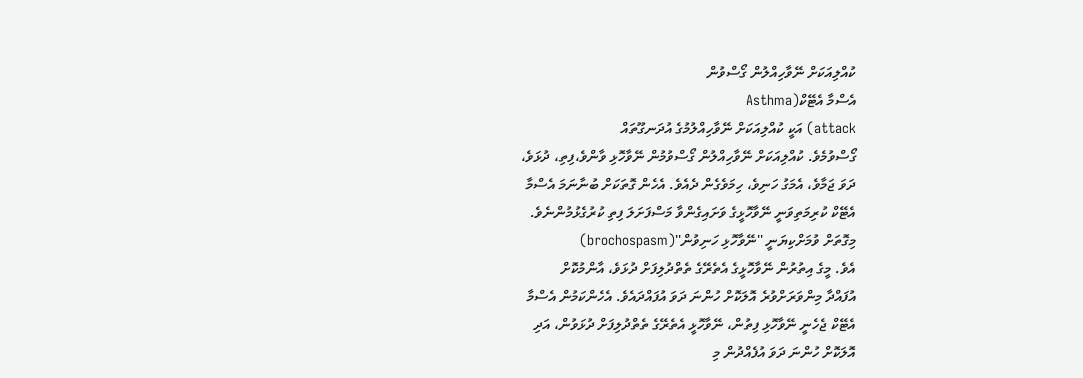ކުއްލިއަކަށް ނޭވާހިއްލުން ގޯސްވުން
އެސްމާ އެޓޭކް(Asthma
attack) އަކީ ކުއްލިއަކަށް ނޭވާހިއްލުމުގެ އުދަނގޫތައް
ގޯސްވުމެވެ. ކުއްލިއަކަށް ނޭވާހިއްލުން ގޯސްވުމުން ނޭވާހޮޅި ވާންވެ،ފިތި، ދުޅަވެ،
ދަވަ ޖަމާވެ، އެމަގު ހަނިވެ، ހިމަވެގެން ދެއެވެ. އެހެން ގޮތަކަށް ބުނާނަމަ އެސްމާ
އެޓޭކް ކުރިމަތިވަނީ ނޭވާހޮޅީގެ ވަށައިގެންވާ މަސްފަށަލަ ފިތި ކުރުގެޅުމުންނެވެ.
މިގޮތަށް ވުމަށްކިޔަނީ ''ނޭވާހޮޅި ހަނިވުން''(brochospasm)
އެވެ. މީގެ އިތުރުން ނޭވާހޮޅީގެ އެތެރޭގެ ތެތްދުލިފަށް ދުޅަވެ، އާންމުކޮށް
އުފައްދާ މިންވަރަށްވުރެ އޮލަކޮށް ހުންނަ ދަވަ އުފައްދައެވެ. އެހެންކަމުން އެސްމާ
އެޓޭކް ޖެހެނީ ނޭވާހޮޅި ފިތުން، ނޭވާހޮޅީ އެތެރޭގެ ތެތްދުލިފަށް ދުޅަވުން، އަދި
އޮލަކޮށް ހުންނަ ދަވަ އުފެއްދުން މި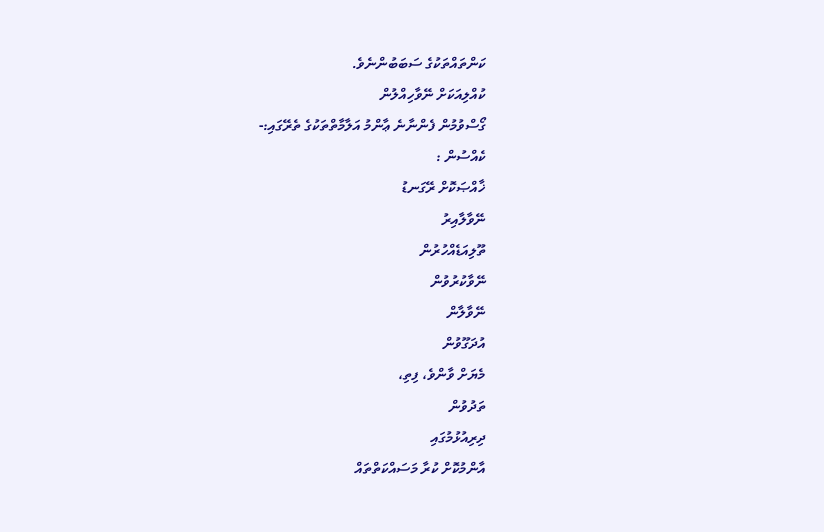ކަންތައްތަކުގެ ސަބަބުންނެވެ.
ކުއްލިއަކަށް ނޭވާހިއްލުން
ގޯސްވުމުން ފެންނާނެ ޢާންމު އަލާމާތްތަކުގެ ތެރޭގައި:-
ކެއްސުން :
ޚާއްޞަކޮށް ރޭގަނޑު
ނޭވާލާއިރު
ތޫލިއަޑެއްހުރުން
ނޭވާކުރުވުން
ނޭވާލާން
އުދަގޫވުން
މެޔަށް ވާންވެ، ފިތި،
ތަދުވުން
ދިރިއުޅުމުގައި
އާންމުކޮށް ކުރާ މަސައްކަތްތައް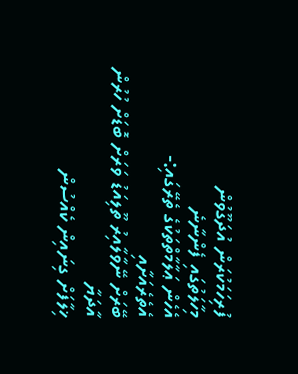ފުރިހަމަކުރަން އުދަގޫވުން
މިހާލަތުގައި ފެންނާނެ
އެހެން ޢަލާމާތްތަކުގެ ތެރޭގައި:-
އެތެރެއަށާއި
ބޭރަށް ނޭވާލާއިރު ތޫލިއަޑު ވަރަށް ބޮޑަށް ހުރުން
އާދަޔާ
ޚިލާފަށް ގިނައިން ކެއްސުން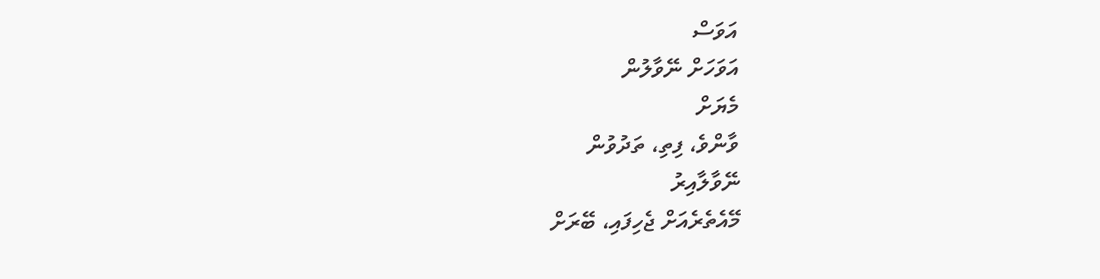އަވަސް
އަވަހަށް ނޭވާލުން
މެޔަށް
ވާންވެ، ފިތި، ތަދުވުން
ނޭވާލާއިރު
މޭއެތެރެއަށް ޖެހިފައި، ބޭރަށް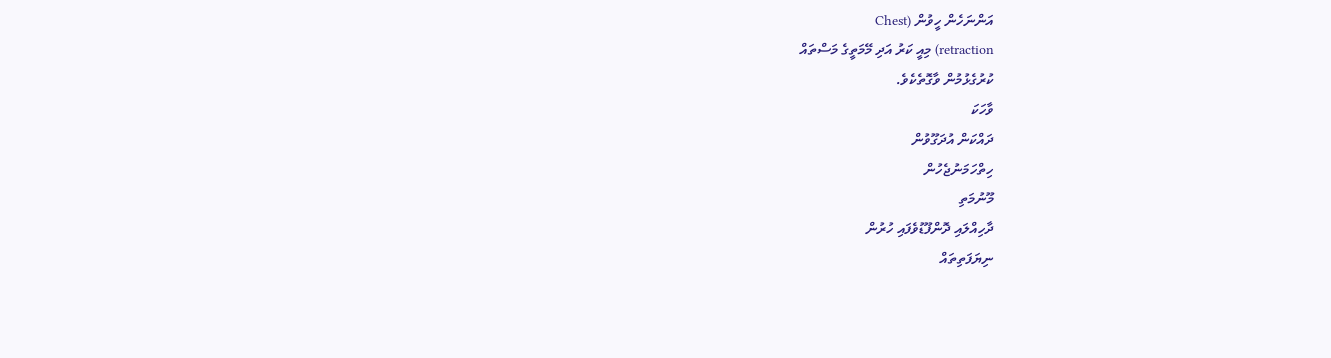އަންނަހެން ހީވުން (Chest
retraction) މިއީ ކަރު އަދި މޭމަތީގެ މަސްތައް
ކުރުގެޅުމުން ވާގޮތެކެވެ.
ވާހަކަ
ދައްކަން އުދަގޫވުން
ހިތްހަމަނުޖެހުން
މޫނުމަތި
ދާހިއްލައި ދޮންފޫޑުވެފައި ހުރުން
ނިޔަފަތިތައް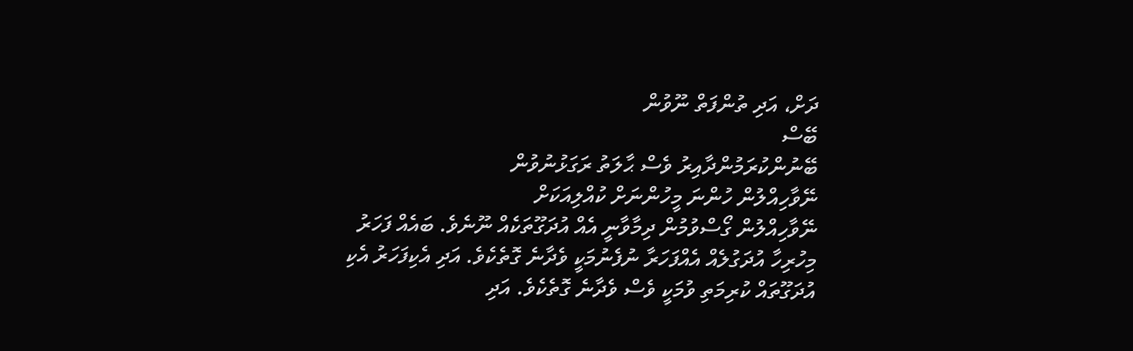ދަށް، އަދި ތުންފަތް ނޫވުން
ބޭސް
ބޭނުންކުރަމުންދާއިރު ވެސް ޙާލަތު ރަގަޅުނުވުން
ނޭވާހިއްލުން ހުންނަ މީހުންނަށް ކުއްލިއަކަށް
ނޭވާހިއްލުން ގޯސްވުމުން ދިމާވާނީ އެއް އުދަގޫތަކެއް ނޫނެވެ. ބައެއް ފަހަރު
މިހުރިހާ އުދަގުލެއް އެއްފަހަރާ ނުފެނުމަކީ ވެދާނެ ގޮތެކެވެ. އަދި އެކިފަހަރު އެކި
އުދަގޫތައް ކުރިމަތި ވުމަކީ ވެސް ވެދާނެ ގޮތެކެވެ. އަދި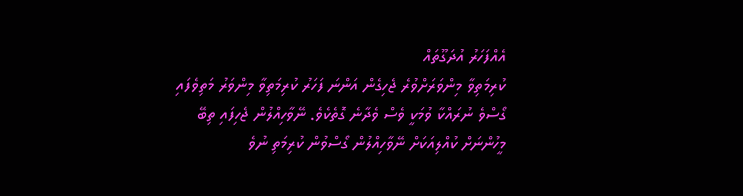އެއްފަހަރު އުދަގޫތައް
ކުރިމަތިވާ މިންވަރަށްވުރެ ޖެހިގެން އަންނަ ފަހަރު ކުރިމަތިވާ މިންވަރު މަތިވެފައި
ގޯސްވެ ނުރައްކާ ވުމަކީ ވެސް ވެދާނެ ގޮތެކެވެ. ނޭވާހިއްލުން ޖެހިފައި ތިބޭ
މީހުންނަށް ކުއްލިއަކަށް ނޭވާހިއްލުން ގޯސްވުން ކުރިމަތި ނުވެ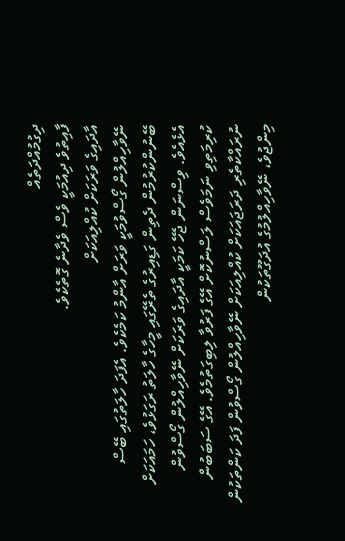ދިގުމުއްދަތެއް
ފާއިތުވެ ދިއުމަކީ ވެސް ވެދާނެ ގޮތެކެވެ.
އާދައިގެ ވަރަކަށް ކުއްލިއަކަށް
ނޭވާހިއްލުން ގޯސްވުމަކީ ވަރަށް އާންމު ކަމެކެވެ. އެފަދަ ހާލަތުގައި ބޭސް
ބޭނުންކުރުމުން ދެތިން ގަޑިއިރުގެ ތެރޭގައި މީހާގެ ހާލަތު ރަގަޅުވެ، ހަމައަކަށް
އެޅެއެވެ. ވިސްނަން ޖެހޭ ކަމަކީ އާދައިގެ ވަރަކަށް ނޭވާހިއްލުން ގޯސްވުން
ކުރިމަތިވި ނަމަވެސް ލަސްނުކޮށް އޭގެ ފަރުވާ ލިބިގަތުމެވެ. އޭގެ ސަބަބުން
ނުރައްކާތެރި ދަރަޖައަކަށް ކުއްލިއަކަށް ނޭވާހިއްލުން ގޯސްވުން ފަދަ ކަންތަކުން
މިންޖުވެ، ނޭވާހިއްލުމުގެ އުދަގޫތަކުން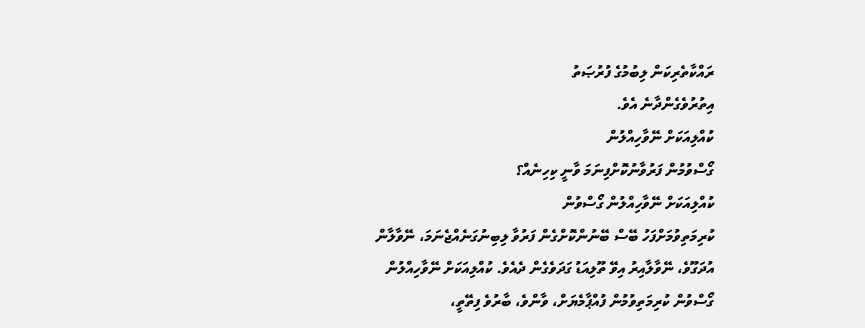ރައްކާތެރިކަން ލިބުމުގެ ފުރުޞަތު
އިތުރުވެގެންދާނެ އެވެ.
ކުއްލިއަކަށް ނޭވާހިއްލުން
ގޯސްވުމުން ފަރުވާނުކޮށްފިނަމަ ވާނީ ކިހިނެއް؟
ކުއްލިއަކަށް ނޭވާހިއްލުން ގޯސްވުން
ކުރިމަތިވުމަށްފަހު ބޭސް ބޭނުންކޮށްގެން ފަރުވާ ލިބިނުގަނެއްޖެނަމަ، ނޭވާލާން
އުދަގޫވެ، ނޭވާލާއިރު އިވޭ ތޫލިއަޑު ގަދަވެގެން ދެއެވެ. ކުއްލިއަކަށް ނޭވާހިއްލުން
ގޯސްވުން ކުރިމަތިވުމުން ފުއްޕާމެޔަށް، ވާންވެ، ބާރުވެ ފިތޭތީ،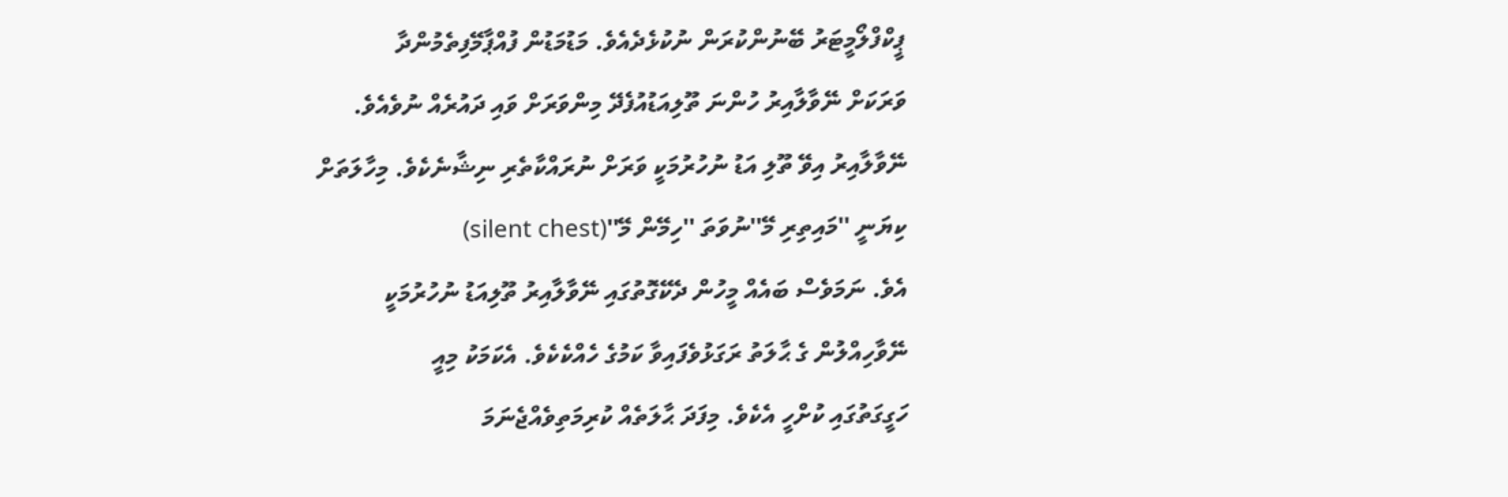ޕީކްފްލޯމީޓަރު ބޭނުންކުރަން ނުކުޅެދެއެވެ. މަޑުމަޑުން ފުއްޕާމޭފިތެމުންދާ
ވަރަކަށް ނޭވާލާއިރު ހުންނަ ތޫލިއަޑުއުފެދޭ މިންވަރަށް ވައި ދައުރެއް ނުވެއެވެ.
ނޭވާލާއިރު އިވޭ ތޫލި އަޑު ނުހުރުމަކީ ވަރަށް ނުރައްކާތެރި ނިޝާނެކެވެ. މިހާލަތަށް
ކިޔަނީ ''މައިތިރި މޭ''ނުވަތަ ''ހިމޭން މޭ''(silent chest)
އެވެ. ނަމަވެސް ބައެއް މީހުން ދެކޭގޮތުގައި ނޭވާލާއިރު ތޫލިއަޑު ނުހުރުމަކީ
ނޭވާހިއްލުން ގެ ޙާލަތު ރަގަޅުވެފައިވާ ކަމުގެ ހެއްކެކެވެ. އެކަމަކު މިއީ
ހަގީގަތުގައި ކުށްހީ އެކެވެ. މިފަދަ ޙާލަތެއް ކުރިމަތިވެއްޖެނަމަ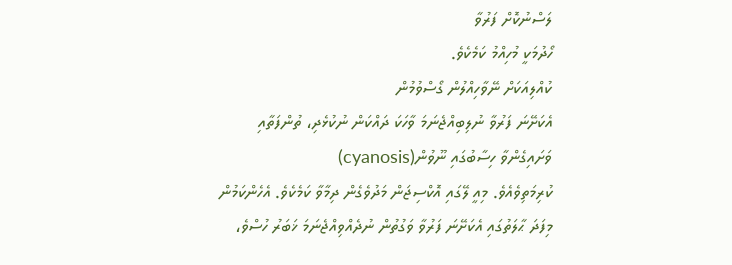ލަސްނުކޮށް ފަރުވާ
ހޯދުމަކީ މުހިއްމު ކަމެކެވެ.
ކުއްލިއަކަށް ނޭވާހިއްލުން ގޯސްވުމުން
އެކަށޭނަ ފަރުވާ ނުލިބިއްޖެނަމަ ވާހަކަ ދައްކަން ނުކުޅެދި، ތުންފަތާއި
ވަށައިގެންވާ ހިސާބުގައި ނޫވުން(cyanosis)
ކުރިމަތިވެއެވެ. މިއީ ލޭގައި އޮކްސިޖަން މަދުވެގެން ދިމާވާ ކަމެކެވެ. އެހެންކަމުން
މިފަދަ ޙާލަތުގައި އެކަށޭނަ ފަރުވާ ވަގުތުން ނުދެއްވިއްޖެނަމަ ޚަބަރު ހުސްވެ،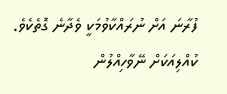ފުރާނަ އަށް ނުރައްކާވުމަކީ ވެދާނެ ގޮތެކެވެ.
ކުއްލިއަކަށް ނޭވާހިއްލުން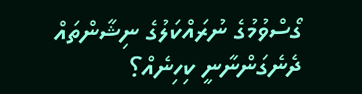ގޯސްވުމުގެ ނުރައްކަލުގެ ނިޝާންތައް ދެނެގަންނާނީ ކިހިނެއް؟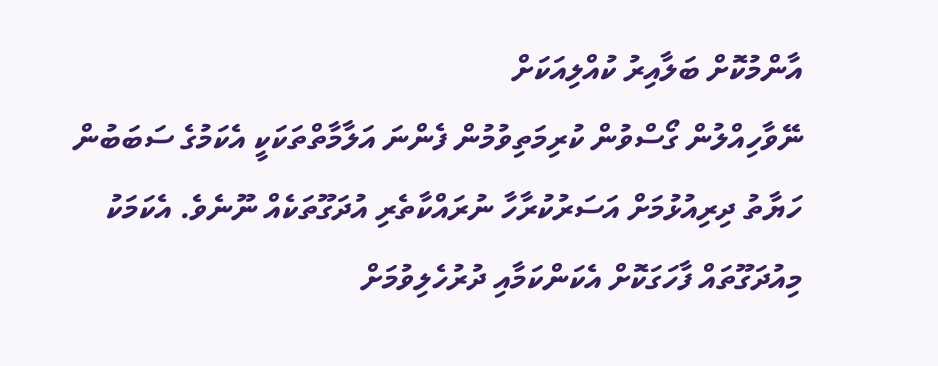އާންމުކޮށް ބަލާއިރު ކުއްލިއަކަށް
ނޭވާހިއްލުން ގޯސްވުން ކުރިމަތިވުމުން ފެންނަ އަލާމާތްތަކަކީ އެކަމުގެ ސަބަބުން
ހަޔާތު ދިރިއުޅުމަށް އަސަރުކުރާހާ ނުރައްކާތެރި އުދަގޫތަކެއް ނޫނެވެ. އެކަމަކު
މިއުދަގޫތައް ފާހަގަކޮށް އެކަންކަމާއި ދުރުހެލިވުމަށް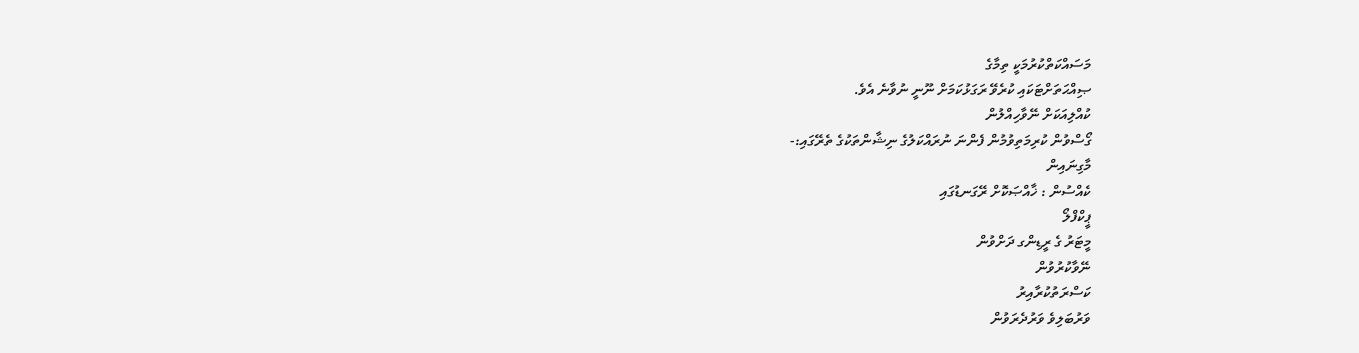މަސައްކަތްކުރުމަކީ ތިމާގެ
ޞިއްޙަތަށްޓަކައި ކުރެވޭ ރަގަޅުކަމަށް ނޫނީ ނުވާނެ އެވެ.
ކުއްލިއަކަށް ނޭވާހިއްލުން
ގޯސްވުން ކުރިމަތިވުމުން ފެންނަ ނުރައްކަލުގެ ނިޝާންތަކުގެ ތެރޭގައި:-
މާގިނައިން
ކެއްސުން : ޚާއްޞަކޮށް ރޭގަނޑުގައި
ޕީކްފްލޯ
މީޓަރު ގެ ރީޑިންގ ދަށްވުން
ނޭވާކުރުވުން
ކަސްރަތުކުރާއިރު
ވަރުބަލިވެ ވަރުދެރަވުން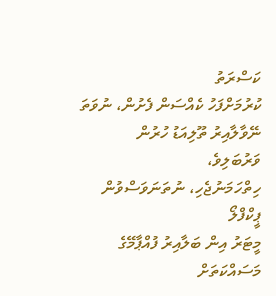ކަސްރަތު
ކުރުމަށްފަހު ކެއްސަން ފެށުން، ނުވަތަ ނޭވާލާއިރު ތޫލިއަޑު ހުރުން
ވަރުބަލިވެ،
ހިތްހަމަނުޖެހި، ނުތަނަވަސްވުން
ޕީކްފްލޯ
މީޓަރު އިން ބަލާއިރު ފުއްޕާމޭގެ މަސައްކަތަށް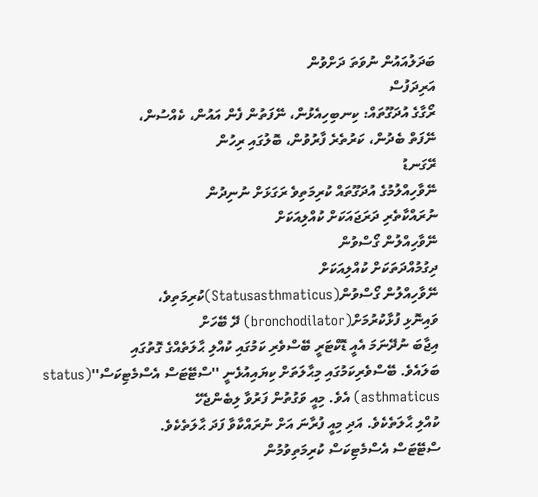ބަދަލުއައުން ނުވަތަ ދަށްވުން
އަރިދަފުސް
ރޯގާގެ އުދަގޫތައް: ކިނބިހިއެޅުން، ނޭފަތުން ފެން އައުން، ކެއްސުން،
ނޭފަތް ބެދުން، ކަރުތެރެ ފާރުވުން، ބޮލުގައި ރިހުން
ރޭގަނޑު
ނޭވާހިއްލުމުގެ އުދަގޫތައް ކުރިމަތިވެ ރަގަޅަށް ނުނިދުން
ނުރައްކާތެރި ދަރަޖައަކަށް ކުއްލިއަކަށް
ނޭވާހިއްލުން ގޯސްވުން
ދިގުމުއްދަތަކަށް ކުއްލިއަކަށް
ނޭވާހިއްލުން ގޯސްވުން(Statusasthmaticus)ކުރިމަތިވެ،
ވައިނޮޅި ފުޅާކުރުމަށް(bronchodilator) ދޭ ބޭހަށް
އިޖާބަ ނުދޭނަމަ އެއީ ޑޮކްޓަރީ ބޭސްވެރި ކަމުގައި ކުއްލި ޙާލަތެއްގެ ގޮތުގައި
ބަލައެވެ. ބޭސްވެރިކަމުގައި މިޙާލަތަށް ކިޔައިއުޅެނީ ''ސްޓޭޓަސް އެސްމެޓިކަސް''(status
asthmaticus) އެވެ. މިއީ ވަގުތުން ފަރުވާ ލިބެންޖެހޭ
ކުއްލި ޙާލަތެކެވެ. އަދި މިއީ ފުރާނަ އަށް ނުރައްކާވާ ފަދަ ޙާލަތެކެވެ.
ސްޓޭޓަސް އެސްމެޓިކަސް ކުރިމަތިވުމުން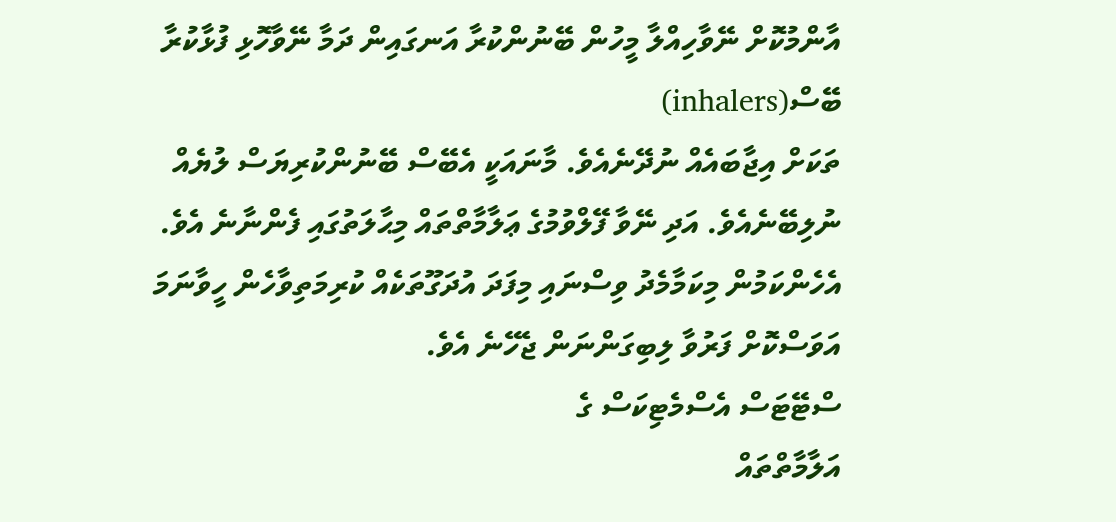އާންމުކޮށް ނޭވާހިއްލާ މީހުން ބޭނުންކުރާ އަނގައިން ދަމާ ނޭވާހޮޅި ފުޅާކުރާ ބޭސް(inhalers)
ތަކަށް އިޖާބައެއް ނުދޭނެއެވެ. މާނައަކީ އެބޭސް ބޭނުންކުރިޔަސް ލުޔެއް
ނުލިބޭނެއެވެ. އަދި ނޭވާ ފޭލްވުމުގެ ޢަލާމާތްތައް މިޙާލަތުގައި ފެންނާނެ އެވެ.
އެހެންކަމުން މިކަމާމެދު ވިސްނައި މިފަދަ އުދަގޫތަކެއް ކުރިމަތިވާހެން ހީވާނަމަ
އަވަސްކޮށް ފަރުވާ ލިބިގަންނަން ޖެހޭނެ އެވެ.
ސްޓޭޓަސް އެސްމެޓިކަސް ގެ
އަލާމާތްތައް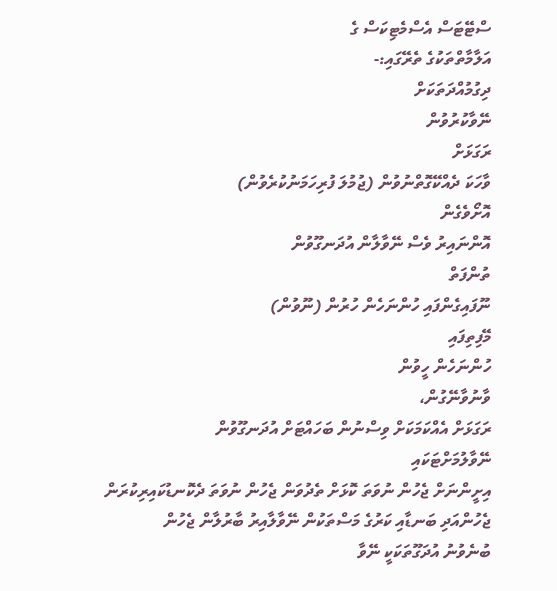ސްޓޭޓަސް އެސްމެޓިކަސް ގެ
އަލާމާތްތަކުގެ ތެރޭގައި:-
ދިގުމުއްދަތަކަށް
ނޭވާކުރުވުން
ރަގަޅަށް
ވާހަކަ ދެއްކޭގޮތްނުވުން (ޖުމުލަ ފުރިހަމަނުކުރެވުން)
އޮށޯވެގެން
އޮންނައިރު ވެސް ނޭވާލާން އުދަނގޫވުން
ތުންފަތް
ނޫފައިގެންފައި ހުންނަހެން ހުރުން (ނޫވުން)
މޭފިތިފައި
ހުންނަހެން ހީވުން
ވާނުވާނޭގުން،
ރަގަޅަށް އެއްކަމަކަށް ވިސްނުން ބަހައްޓަށް އުދަނގޫވުން
ނޭވާލުމަށްޓަކައި
އިށީންނަށް ޖެހުން ނުވަތަ ކޮޅަށް ތެދުވަން ޖެހުން ނުވަތަ ދެކޮނޑުކައިރިކުރަން
ޖެހުންއަދި ބަނޑާއި ކަރުގެ މަސްތަކުން ނޭވާލާއިރު ބާރުލާން ޖެހުން
ބުނެވުނު އުދަގޫތަކަކީ ނޭވާ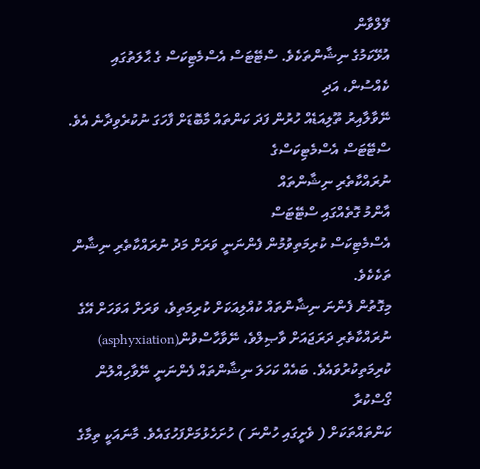ފޭލްވާން
އުޅޭކަމުގެ ނިޝާންތަކެވެ. ސްޓޭޓަސް އެސްމެޓިކަސް ގެ ޙާލަތުގައި ކެއްސުން، އަދި
ނޭވާލާއިރު ތޫލިއަޑެއް ހުރުން ފަދަ ކަންތައް މާބޮޑަށް ފާހަގަ ނުކުރެވިދާނެ އެވެ.
ސްޓޭޓަސް އެސްމެޓިކަސްގެ
ނުރައްކާތެރި ނިޝާންތައް
އާންމު ގޮތެއްގައި ސްޓޭޓަސް
އެސްމެޓިކަސް ކުރިމަތިވުމުން ފެންނަނީ ވަރަށް މަދު ނުރައްކާތެރި ނިޝާން ތަކެކެވެ.
މިގޮތުން ފެންނަ ނިޝާންތައް ކުއްލިއަކަށް ކުރިމަތިވެ، ވަރަށް އަވަހަށް އޭގެ
ނުރައްކާތެރި ދަރަޖައަށް ވާޞިލްވެ، ނޭވާހާސްވުން(asphyxiation)
ކުރިމަތިކުރުވައެވެ. ބައެއް ކަހަލަ ނިޝާންތައް ފެންނަނީ ނޭވާހިއްލުން ގޯސްކުރާ
ކަންތައްތަކަށް ( ވެށީގައި ހުންނަ ) ހުށަހެޅުމަށްފަހުގައެވެ. މާނައަކީ ތިމާގެ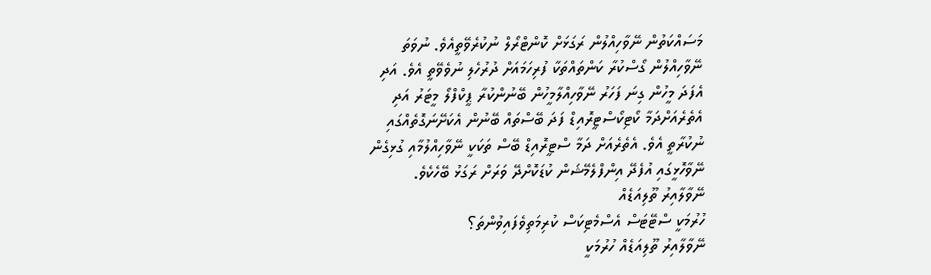މަސައްކަތުން ނޭވާހިއްލުން ރަގަޅަށް ކޮންޓްރޯލް ނުކުރެވޭތީއެވެ. ނުވަތަ
ނޭވާހިއްލުން ގޯސްކުރާ ކަންތައްތަކާ ފުރިހަމައަށް ދުރުހެލި ނުވެވޭތީ އެވެ. އަދި
އެފަދަ މީހުން ގިނަ ފަހަރު ނޭވާހިއްލާމީހުން ބޭނުންކުރާ ޕީކްފްލޯ މީޓަރު އަދި
އެތެރެއަށްދަމާ ކޯޓިކޯސްޓީރޮއިޑް ފަދަ ބޭސްތައް ބޭނުން އެކަށޭނަގޮތެއްގައި
ނުކުރާތީ އެވެ. އެތެރެއަށް ދަމާ ސްޓީރޮއިޑް ބޭސް ތަކަކީ ނޭވާހިއްލުމާއި ގުޅިގެން
ނޭވާހޮޅީގައި އުފެދޭ އިންފްލެމޭޝަން ކުޑަކޮށްދޭ ވަރަށް ރަގަޅު ބޭހެކެވެ.
ނޭވާލާއިރު ތޫލިއަޑެއް
ހުރުމަކީ ސްޓޭޓަސް އެސްމެޓިކަސް ކުރިމަތިވެފައިވުންތަ؟
ނޭވާލާއިރު ތޫލިއަޑެއް ހުރުމަކީ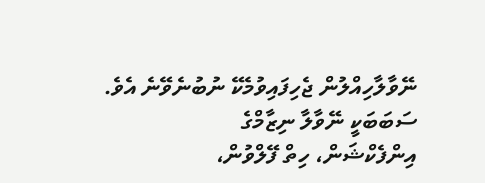ނޭވާލާހިއްލުން ޖެހިފައިވުމެކޭ ނުބުނެވޭނެ އެވެ. ސަބަބަކީ ނޭވާލާ ނިޒާމްގެ
އިންފެކްޝަން، ހިތް ފޭލްވުން،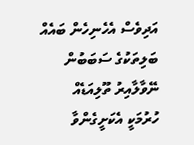އަދިވެސް އެހެނިހެން ބައެއް ބަލިތަކުގެ ސަބަބުން
ނޭވާލާއިރު ތޫލިއަޑެއް ހުރުމަކީ އެކަށީގެންވާ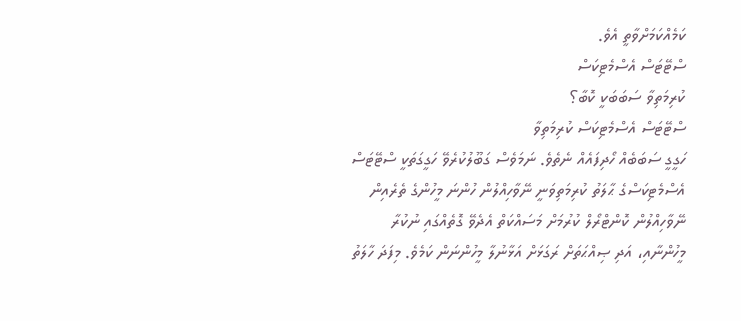ކަމެއްކަމަށްވާތީ އެވެ.
ސްޓޭޓަސް އެސްމެޓިކަސް
ކުރިމަތިވާ ސަބަބަކީ ކޮބާ؟
ސްޓޭޓަސް އެސްމެޓިކަސް ކުރިމަތިވާ
ހަގީގީ ސަބަބެއް ހޯދިފައެއް ނެތެވެ. ނަމަވެސް ގަބޫލުކުރެވޭ ހަގީގަތަކީ ސްޓޭޓަސް
އެސްމެޓިކަސްގެ ޙާލަތު ކުރިމަތިވަނީ ނޭވާހިއްލުން ހުންނަ މީހުންގެ ތެރެއިން
ނޭވާހިއްލުން ކޮންޓްރޯލް ކުރުމަށް މަސައްކަތް އެދެވޭ ގޮތެއްގައި ނުކުރާ
މީހުންނާއި، އަދި ޞިއްޙަތަށް ރަގަޅަށް އަޅާނުލާ މީހުންނަން ކަމެވެ. މިފަދަ ހާލަތު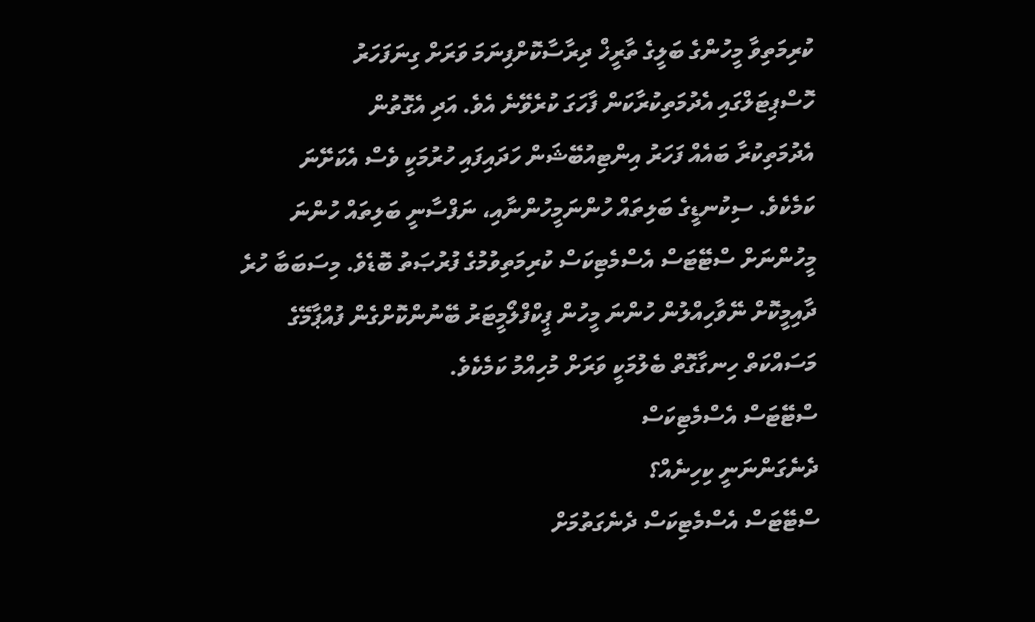ކުރިމަތިވާ މީހުންގެ ބަލީގެ ތާރީޚް ދިރާސާކޮށްފިނަމަ ވަރަށް ގިނަފަހަރު
ހޮސްޕިޓަލްގައި އެދުމަތިކުރާކަން ފާހަގަ ކުރެވޭނެ އެވެ. އަދި އެގޮތުން
އެދުމަތިކުރާ ބައެއް ފަހަރު އިންޓިއުބޭޝަން ހަދައިފައި ހުރުމަކީ ވެސް އެކަށޭނަ
ކަމެކެވެ. ސިކުނޑީގެ ބަލިތައް ހުންނަމީހުންނާއި، ނަފްސާނީ ބަލިތައް ހުންނަ
މީހުންނަށް ސްޓޭޓަސް އެސްމެޓިކަސް ކުރިމަތިވުމުގެ ފުރުޞަތު ބޮޑެވެ. މިސަބަބާ ހުރެ
ދާއިމީކޮށް ނޭވާހިއްލުން ހުންނަ މީހުން ޕީކްފްލޯމީޓަރު ބޭނުންކޮށްގެން ފުއްޕާމޭގެ
މަސައްކަތް ހިނގާގޮތް ބެލުމަކީ ވަރަށް މުހިއްމު ކަމެކެވެ.
ސްޓޭޓަސް އެސްމެޓިކަސް
ދެނެގަންނަނީ ކިހިނެއް؟
ސްޓޭޓަސް އެސްމެޓިކަސް ދެނެގަތުމަށް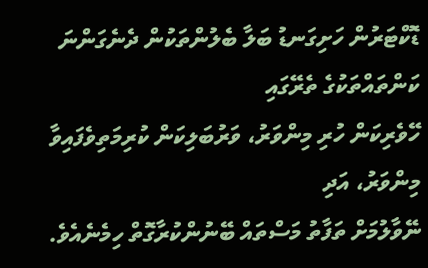ޑޮކްޓަރުން ހަށިގަނޑު ބަލާ ބެލުންތަކުން ދެނެގަންނަ ކަންތައްތަކުގެ ތެރޭގައި
ހޭވެރިކަން ހުރި މިންވަރު، ވަރުބަލިކަން ކުރިމަތިވެފައިވާ މިންވަރު، އަދި
ނޭވާލުމަށް ތަފާތު މަސްތައް ބޭނުންކުރާގޮތް ހިމެނެއެވެ.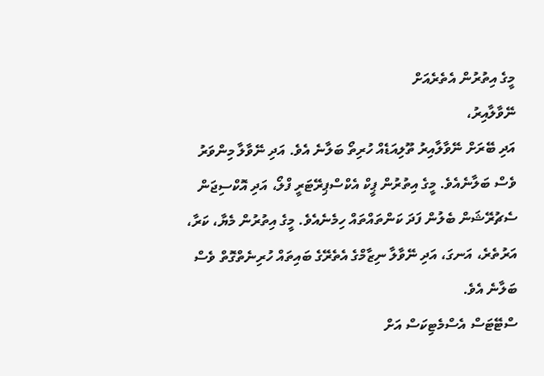މީގެ އިތުރުން އެތެރެއަށް
ނޭވާލާއިރު،
އަދި ބޭރަށް ނޭވާލާއިރު ތޫލިއަޑެއް ހުރިތޯ ބަލާނެ އެވެ. އަދި ނޭވާލާ މިންވަރު
ވެސް ބަލާނެއެވެ. މީގެ އިތުރުން ޕީކް އެކްސްޕިރޭޓަރީ ފްލޯ، އަދި އޮކްސިޖަން
ސެޗުރޭޝަން ބެލުން ފަދަ ކަންތައްތައް ހިމެނެއެވެ. މީގެ އިތުރުން މެޔާ، ކަރާ،
އަރުތެރެ، އަނގަ، އަދި ނޭވާލާ ނިޒާމްގެ އެތެރޭގެ ބައިތައް ހުރިނެތްގޮތް ވެސް
ބަލާނެ އެވެ.
ސްޓޭޓަސް އެސްމެޓިކަސް އަށް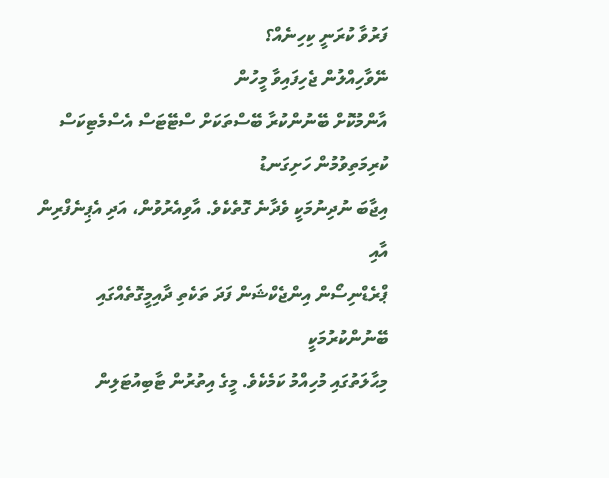ފަރުވާ ކުރަނީ ކިހިނެއް؟
ނޭވާހިއްލުން ޖެހިފައިވާ މީހުން
އާންމުކޮށް ބޭނުންކުރާ ބޭސްތަކަށް ސްޓޭޓަސް އެސްމެޓިކަސް ކުރިމަތިވުމުން ހަށިގަނޑު
އިޖާބަ ނުދިނުމަކީ ވެދާނެ ގޮތެކެވެ. އާވިއެރުވުން، އަދި އެޕިނެފްރިން އާއި
ޕްރެޑްނިސޯން އިންޖެކްޝަން ފަދަ ތަކެތި ދާއިމީގޮތެއްގައި ބޭނުންކުރުމަކީ
މިޙާލަތުގައި މުހިއްމު ކަމެކެވެ. މީގެ އިތުރުން ޓާބިއުޓަލިން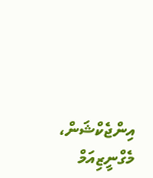އިންޖެކްޝަން، މެގްނީޒިއަމް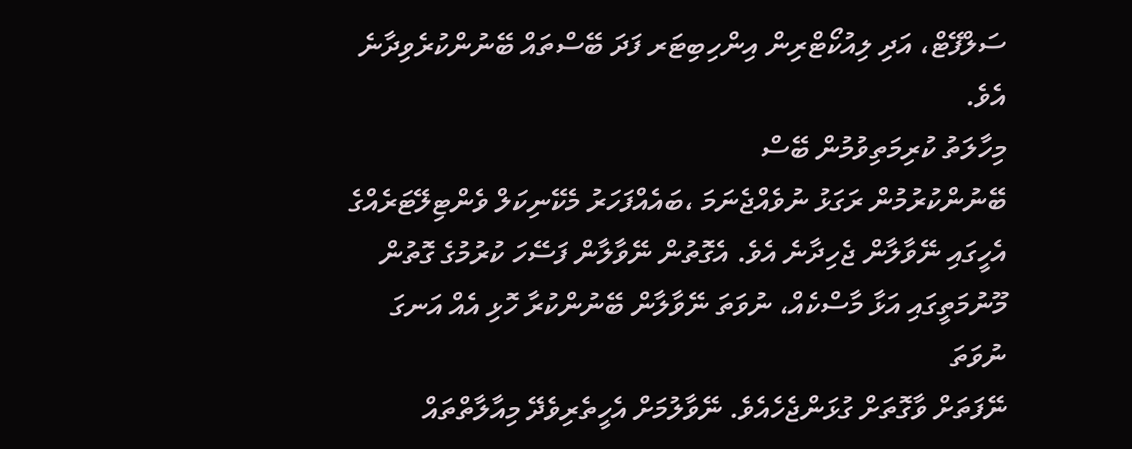ސަލްފޭޓް، އަދި ލިއުކޯޓްރިން އިންހިބިޓަރ ފަދަ ބޭސްތައް ބޭނުންކުރެވިދާނެ އެވެ.
މިހާލަތު ކުރިމަތިވުމުން ބޭސް
ބޭނުންކުރުމުން ރަގަޅު ނުވެއްޖެނަމަ ،ބައެއްފަހަރު މެކޭނިކަލް ވެންޓިލޭޓަރެއްގެ
އެހީގައި ނޭވާލާން ޖެހިދާނެ އެވެ. އެގޮތުން ނޭވާލާން ފަސޭހަ ކުރުމުގެ ގޮތުން
މޫނުމަތީގައި އަޅާ މާސްކެއް، ނުވަތަ ނޭވާލާން ބޭނުންކުރާ ހޮޅި އެއް އަނގަ ނުވަތަ
ނޭފަތަށް ވާގޮތަށް ގުޅަންޖެހެއެވެ. ނޭވާލުމަށް އެހީތެރިވެދޭ މިއާލާތްތައް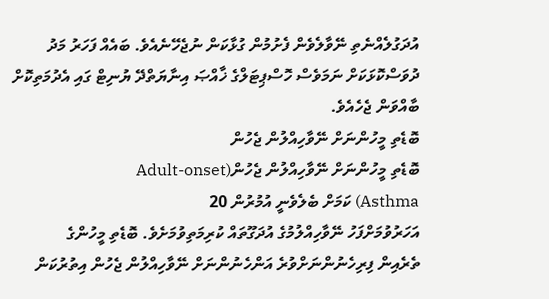އުދަގުލެއްނެތި ނޭވާލެވެން ފެށުމުން ގުޅާކަން ނުޖެހޭނެއެވެ. ބައެއް ފަހަރު މަދު
ދުވަސްކޮޅަކަށް ނަމަވެސް ހޮސްޕިޓަލްގެ ޚާއްޞަ އިނާޔަތްދޭ ޔުނިޓް ގައި އެދުމަތިކޮށް
ބާއްވަން ޖެހެއެވެ.
ބޮޑެތި މީހުންނަށް ނޭވާހިއްލުން ޖެހުން
ބޮޑެތި މީހުންނަށް ނޭވާހިއްލުން ޖެހުން(Adult-onset
Asthma) ކަމަށް ބެލެވެނީ އުމުރުން 20
އަހަރުވުމަށްފަހު ނޭވާހިއްލުމުގެ އުދަގޫތައް ކުރިމަތިވުމަށެވެ. ބޮޑެތި މީހުންގެ
ތެރެއިން ފިރިހެނުންނަށްވުރެ އަންހެނުންނަށް ނޭވާހިއްލުން ޖެހުން އިތުރުކަން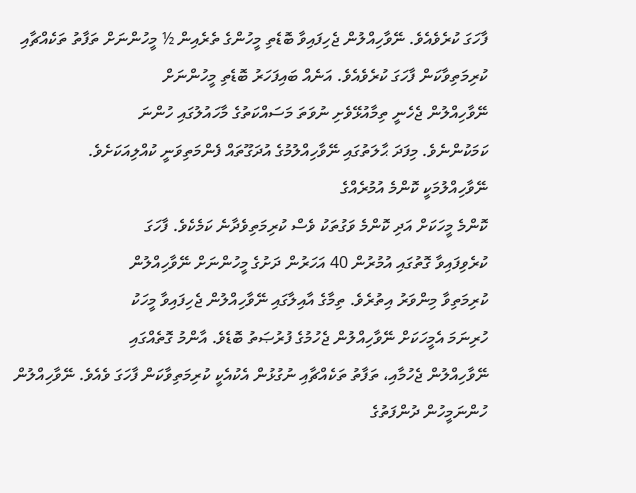ފާހަގަ ކުރެވެއެވެ. ނޭވާހިއްލުން ޖެހިފައިވާ ބޮޑެތި މީހުންގެ ތެރެއިން ½ މީހުންނަށް ތަފާތު ތަކެއްޗާއި
ކުރިމަތިވާކަން ފާހަގަ ކުރެވެއެވެ. އަނެއް ބައިފަހަރު ބޮޑެތި މީހުންނަށް
ނޭވާހިއްލުން ޖެހެނީ ތިމާއުޅޭވެށި ނުވަތަ މަސައްކަތުގެ މާހައުލުގައި ހުންނަ
ކަމަކުންނެވެ. މިފަދަ ޙާލަތުގައި ނޭވާހިއްލުމުގެ އުދަގޫތައް ފެންމަތިވަނީ ކުއްލިއަކަށެވެ.
ނޭވާހިއްލުމަކީ ކޮންމެ އުމުރެއްގެ
ކޮންމެ މީހަކަށް އަދި ކޮންމެ ވަގުތަކު ވެސް ކުރިމަތިވެދާނެ ކަމެކެވެ. ފާހަގަ
ކުރެވިފައިވާ ގޮތުގައި އުމުރުން 40 އަހަރުން ދަށުގެ މީހުންނަށް ނޭވާހިއްލުން
ކުރިމަތިވާ މިންވަރު އިތުރެވެ. ތިމާގެ އާއިލާގައި ނޭވާހިއްލުން ޖެހިފައިވާ މީހަކު
ހުރިނަމަ އެމީހަކަށް ނޭވާހިއްލުން ޖެހުމުގެ ފުރުޞަތު ބޮޑެވެ. އާންމު ގޮތެއްގައި
ނޭވާހިއްލުން ޖެހުމާއި، ތަފާތު ތަކެއްޗާއި ނުގުޅުން އެކުއެކީ ކުރިމަތިވާކަން ފާހަގަ ވެއެވެ. ނޭވާހިއްލުން ހުންނަމީހުން ދުންފަތުގެ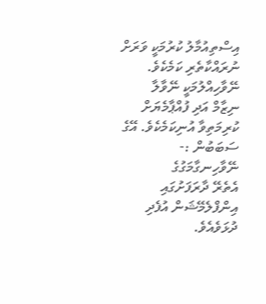އިސްތިއުމާލު ކުރުމަކީ ވަރަށް ނުރައްކާތެރި ކަމެކެވެ.
ނޭވާހިއްލުމަކީ ނޭވާލާ
ނިޒާމް އަދި ފުއްޕާމެޔަށް ކުރިމަތިވާ އުނިކަމެކެވެ. އޭގެ ސަބަބުން :-
ނޭވާހިނގާމަގުގެ
އެތެރޭ ދާރަފަށުގައި އިންފްލެމޭޝަން އުފެދި ދުޅަވެއެވެ.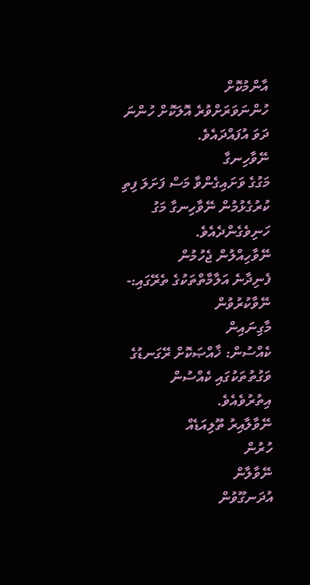އާންމުކޮށް
ހުންނަވަރަށްވުރެ އޮލަކޮށް ހުންނަ ދަވަ އުފައްދައެވެ.
ނޭވާހިނގާ
މަގުގެ ވަށައިގެންވާ މަސް ފަށަލަ ފިތި ކުރުގެޅުމުން ނޭވާހިނގާ މަގު
ހަނިވެގެންދެއެވެ.
ނޭވާހިއްލުން ޖެހުމުން
ފެނިދާނެ އަލާމާތްތަކުގެ ތެރޭގައި:-
ނޭވާކުރުވުން
މާގިނައިން
ކެއްސުން: ޚާއްޞަކޮށް ރޭގަނޑުގެ ވަގުތުތަކުގައި ކެއްސުން އިތުރުވެއެވެ.
ނޭވާލާއިރު ތޫލިއަޑެއް
ހުރުން
ނޭވާލާން
އުދަނގޫވުން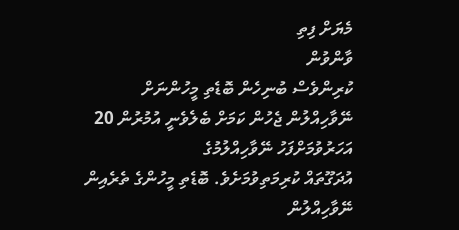މެޔަށް ފިތި
ވާންވުން
ކުރިންވެސް ބުނިހެން ބޮޑެތި މީހުންނަށް
ނޭވާހިއްލުން ޖެހުން ކަމަށް ބެލެވެނީ އުމުރުން 20 އަހަރުވުމަށްފަހު ނޭވާހިއްލުމުގެ
އުދަގޫތައް ކުރިމަތިވުމަށެވެ. ބޮޑެތި މީހުންގެ ތެރެއިން
ނޭވާހިއްލުން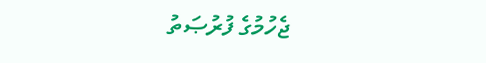ޖެހުމުގެ ފުރުޞަތު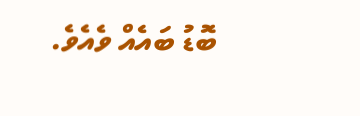ބޮޑު ބައެއް ވެއެވެ.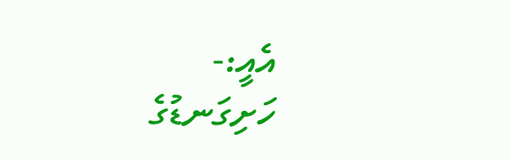އެއީ:-
ހަށިގަނޑުގެ